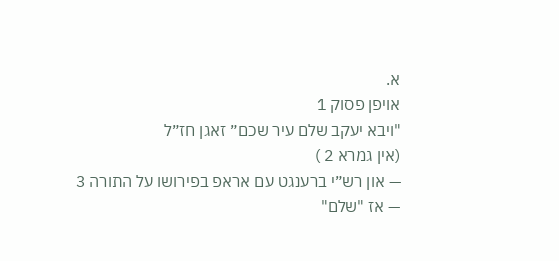א.
אויפן פסוק 1
"ויבא יעקב שלם עיר שכם״ זאגן חז״ל
(אין גמרא 2 )
— און רש״י ברענגט עם אראפ בפירושו על התורה 3
— אז "שלם"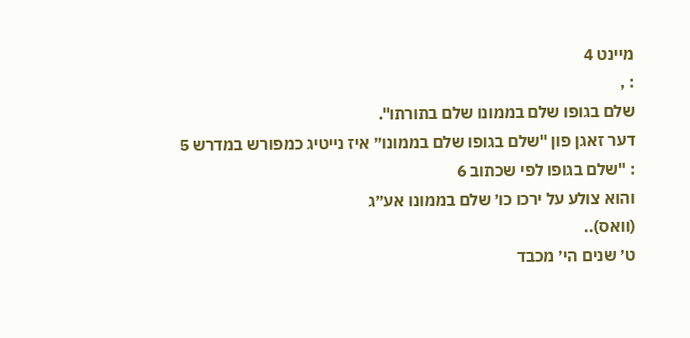מיינט 4
: ,
שלם בגופו שלם בממונו שלם בתורתו".
דער זאגן פון "שלם בגופו שלם בממונו״ איז נײטיג כמפורש במדרש 5
: "שלם בגופו לפי שכתוב 6
והוא צולע על ירכו כו׳ שלם בממונו אע״ג
(וואס)..
ט׳ שנים הי׳ מכבד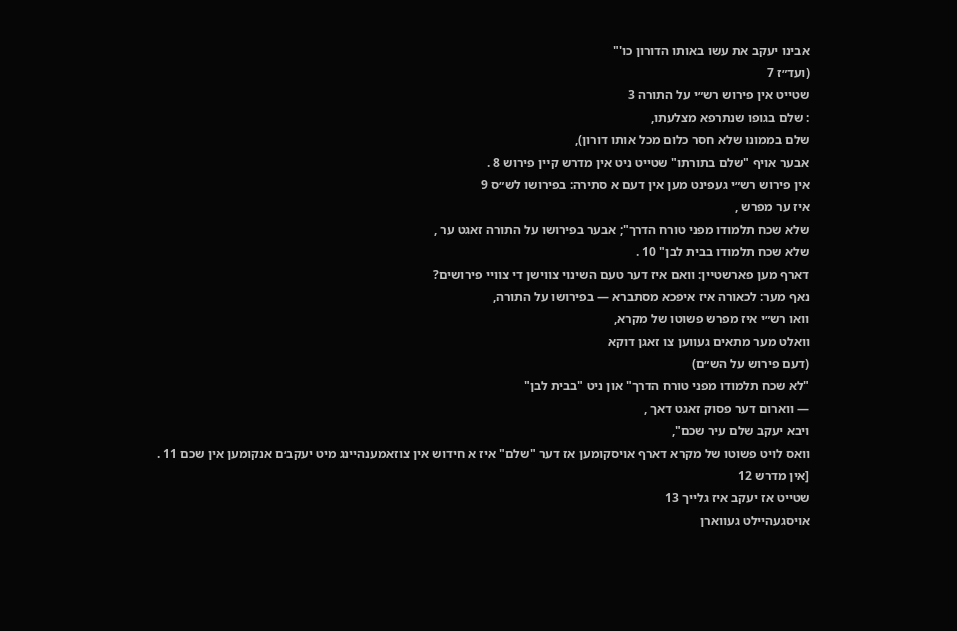אבינו יעקב את עשו באותו הדורון כו'"
(ועד״ז 7
שטייט אין פירוש רש״י על התורה 3
: שלם בגופו שנתרפא מצלעתו,
שלם בממונו שלא חסר כלום מכל אותו דורון),
אבער אויף "שלם בתורתו" שטייט ניט אין מדרש קײן פירוש 8 .
אין פירוש רש״י געפינט מען אין דעם א סתירה: בפירושו לש״ס 9
איז ער מפרש ,
שלא שכח תלמודו מפני טורח הדרך"; אבער בפירושו על התורה זאגט ער ,
שלא שכח תלמודו בבית לבן" 10 .
דארף מען פארשטײן: װאם איז דער טעם השינוי צווישן די צוויי פירושים?
נאף מער: לכאורה איז איפכא מסתברא — בפירושו על התורה,
וואו רש״י איז מפרש פשוטו של מקרא,
וואלט מער מתאים געווען צו זאגן דוקא
(דעם פירוש על הש״ם)
"לא שכח תלמודו מפני טורח הדרך" און ניט "בבית לבן"
— ווארום דער פסוק זאגט דאך ,
ויבא יעקב שלם עיר שכם",
וואס לויט פשוטו של מקרא דארף אויסקומען אז דער "שלם" איז א חידוש אין צוזאמענהיינג מיט יעקב׳ם אנקומען אין שכם 11 .
[אין מדרש 12
שטייט אז יעקב איז גלייך 13
אויסגעהיילט געווארן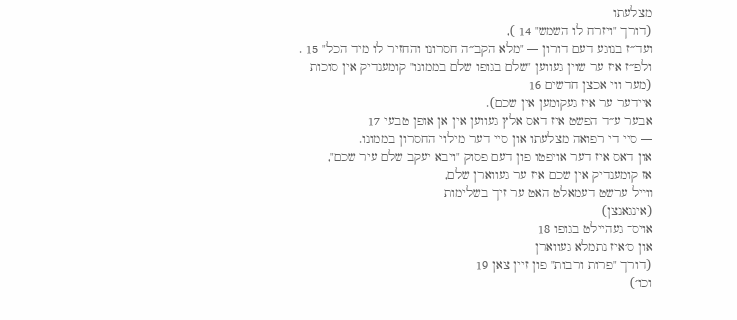מצלעתו
(דורך "ויזרח לו השמש" 14 ),
ועד״ז בנוגע דעם דורון — "מלא הקב״ה חסרונו והחזיר לו מיד הכל" 15 .
ולפ״ז איז ער שוין געווען "שלם בגופו שלם בממונו" קומענדיק אין סוכות
(מער ווי אכצן חדשים 16
איידער ער איז געקומען אין שכם).
אבער ע״ד הפשט איז דאס אלץ געווען אין אן אופן טבעי 17
— סיי די רפואה מצלעתו און סיי דער מילוי החסרון בממונו.
און דאס איז דער אויפטו פון דעם פסוק "ויבא יעקב שלם עיר שכם",
אז קומענדיק אין שכם איז ער געווארן שלם,
װײל ערשט דעמאלט האט ער זיך בשלימות
(אינגאנצן)
אויס־ געהיילט בגופו 18
און ס׳איז נתמלא געווארן
(דורך "פרות ורבות" פון זיין צאן 19
וכו׳)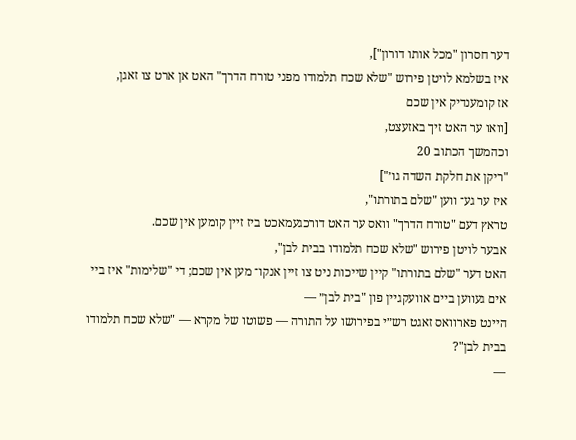דער חסרון "מכל אותו דורון"],
איז בשלמא לויטן פירוש "שלא שכח תלמודו מפני טורח הדרך" האט אן ארט צו זאגן,
אז קומענדיק אין שכם
[וואו ער האט זיך באזעצט,
וכהמשך הכתוב 20
"ריקן את חלקת השדה גו׳"]
איז ער גע־ ווען "שלם בתורתו",
טראץ דעם "טורח הדרך" וואס ער האט דורכגעמאכט ביז זײן קומען אין שכם.
אבער לויטן פירוש "שלא שכח תלמודו בבית לבן",
האט דער "שלם בתורתו" קיין שייכות ניט צו זיין אנקו־ מען אין שכם; די "שלימות" איז ביי אים געווען ביים אוועקגיין פון "בית לבן״ —
היינט פארוואס זאגט רש״י בפירושו על התורה — פשוטו של מקרא — "שלא שכח תלמודו בבית לבן"?
—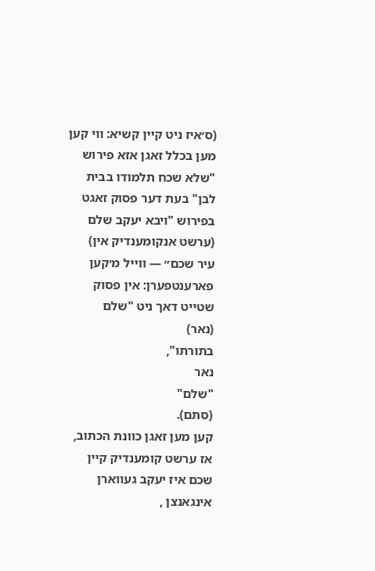(ס׳איז ניט קיין קשיא: ווי קען מען בכלל זאגן אזא פירוש "שלא שכח תלמודו בבית לבן" בעת דער פסוק זאגט בפירוש "ויבא יעקב שלם
(ערשט אנקומענדיק אין)
עיר שכם״ — ווייל מ׳קען פארענטפערן: אין פסוק שטייט דאך ניט "שלם
(נאר)
בתורתו",
נאר
"שלם"
(סתם).
קען מען זאגן כוונת הכתוב,
אז ערשט קומענדיק קיין שכם איז יעקב געווארן אינגאנצן ,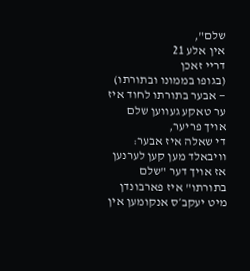שלם",
אין אלע 21
דריי זאכן
(בגופו בממונו ובתורתו)
— אבער בתורתו לחוד איז ער טאקע געווען שלם אויך פריער,
די שאלה איז אבער: וויבאלד מען קען לערנען אז אויך דער "שלם בתורתו" איז פארבונדן מיט יעקב׳ס אנקומען אין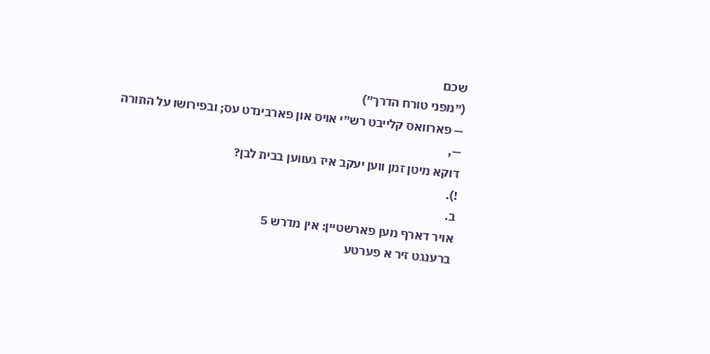שכם
(״מפני טורח הדרך״)
— פארוואס קלייבט רש״י אויס און פארבינדט עס; ובפירושו על התורה —,
דוקא מיטן זמן ווען יעקב איז געווען בבית לבן?
!).
ב.
אויר דארף מען פארשטיין: אין מדרש 5
ברענגט זיר א פערטע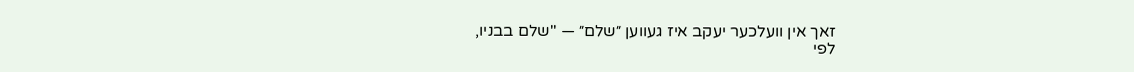זאך אין וועלכער יעקב איז געווען ״שלם״ — "שלם בבניו,
לפי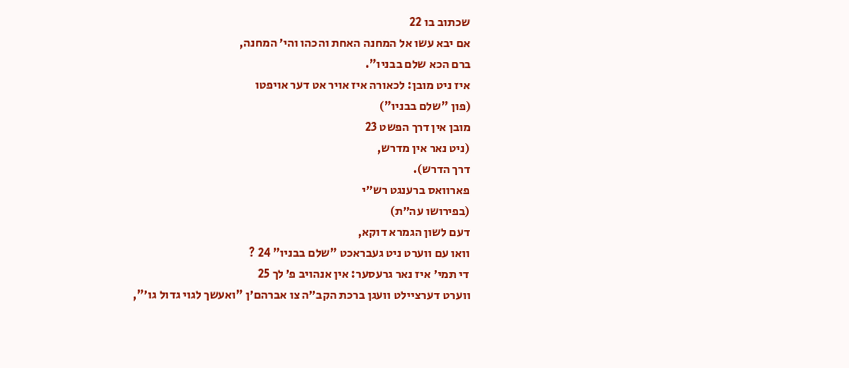שכתוב בו 22
אם יבא עשו אל המחנה האחת והכהו והי׳ המחנה,
ברם הכא שלם בבניו".
איז ניט מובן: לכאורה איז אויר אט דער אויפטו
(פון "שלם בבניו")
מובן אין דרך הפשט 23
(ניט נאר אין מדרש,
דרך הדרש).
פארוואס ברענגט רש״י
(בפירושו עה״ת)
דעם לשון הגמרא דוקא,
וואו עם ווערט ניט געבראכט "שלם בבניו" 24 ?
די תמי׳ איז נאר גרעסער: אין אנהויב פ׳ לך 25
ווערט דערציילט וועגן ברכת הקב״ה צו אברהם׳ן "ואעשך לגוי גדול גו׳",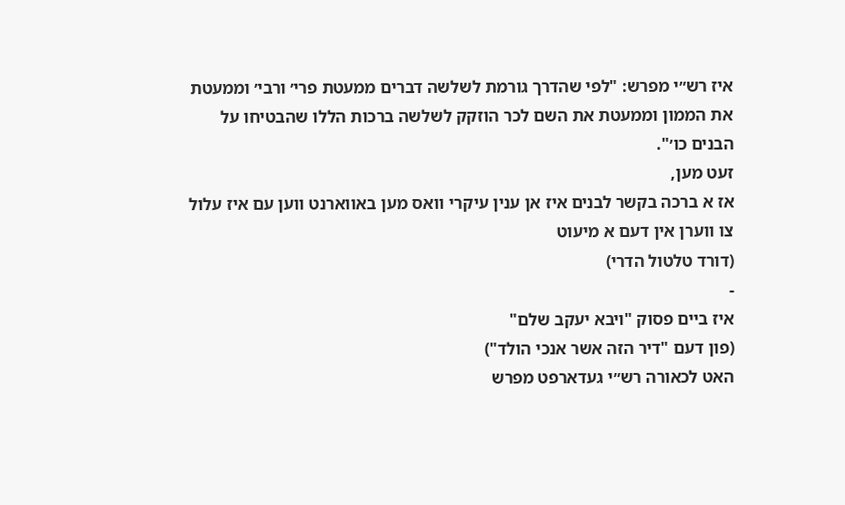איז רש״י מפרש: "לפי שהדרך גורמת לשלשה דברים ממעטת פרי׳ ורבי׳ וממעטת את הממון וממעטת את השם לכר הוזקק לשלשה ברכות הללו שהבטיחו על הבנים כו׳".
זעט מען,
אז א ברכה בקשר לבנים איז אן ענין עיקרי וואס מען באווארנט ווען עם איז עלול צו ווערן אין דעם א מיעוט
(דורד טלטול הדרי)
-
איז ביים פסוק "ויבא יעקב שלם"
(פון דעם "דיר הזה אשר אנכי הולד")
האט לכאורה רש״י געדארפט מפרש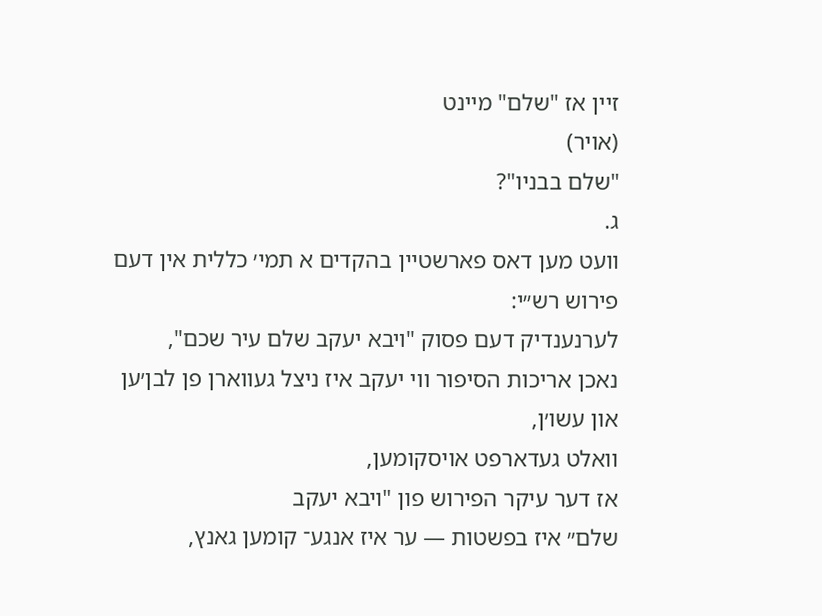זיין אז "שלם" מיינט
(אויר)
"שלם בבניו"?
ג.
וועט מען דאס פארשטיין בהקדים א תמי׳ כללית אין דעם פירוש רש״י:
לערנענדיק דעם פסוק "ויבא יעקב שלם עיר שכם",
נאכן אריכות הסיפור ווי יעקב איז ניצל געווארן פן לבן׳ען און עשו׳ן,
וואלט געדארפט אויסקומען,
אז דער עיקר הפירוש פון "ויבא יעקב
שלם״ איז בפשטות — ער איז אנגע־ קומען גאנץ,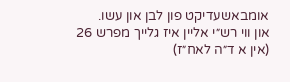אומבאשעדיקט פון לבן און עשו.
און ווי רש״י אליין איז גלייך מפרש 26
(אין א ד״ה לאח״ז)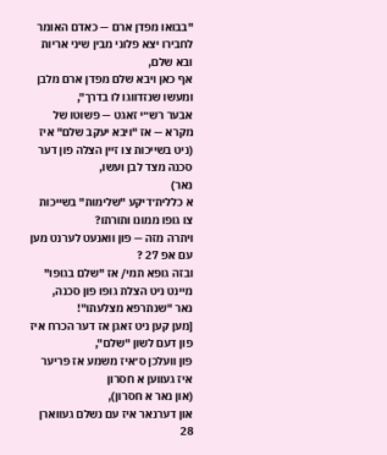"בבואו מפדן ארם — כאדם האומר לחבירו יצא פלוני מבין שיני אריות ובא שלם,
אף כאן ויבא שלם מפדן ארם מלבן ומעשו שנזדווגו לו בדרך",
אבער רש״י זאגט — פשוטו של מקרא — אז "ויבא יעקב שלם" איז
(ניט בשייכות צו זיין הצלה פון דער סכנה מצד לבן ועשו,
נאר)
א כללית׳דיקע "שלימות" בשייכות צו גופו ממונו ותורתו?
ויתרה מזה — פון וואנעט לערנט מען עם אפ 27 ?
ובזה גופא תמי/ אז "שלם בגופו" מיינט ניט הצלת גופו פון סכנה,
נאר "שנתרפא מצלעתו"!
[מען קען ניט זאגן אז דער הכרח איז פון דעם לשון "שלם",
פון וועלכן ס׳איז משמע אז פריער איז געווען א חסרון
(און נאר א חסרון),
און דערנאר איז עם נשלם געווארן 28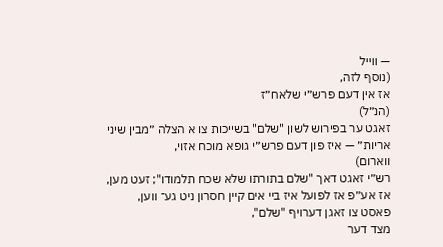— ווייל
(נוסף לזה,
אז אין דעם פרש״י שלאח״ז
(הנ״ל)
זאגט ער בפירוש לשון "שלם" בשייכות צו א הצלה ״מבין שיני אריות״ — איז פון דעם פרש״י גופא מוכח אזוי,
ווארום)
רש״י זאגט דאך "שלם בתורתו שלא שכח תלמודו"; זעט מען,
אז אע״פ אז לפועל איז ביי אים קיין חסרון ניט גע־ ווען,
פאסט צו זאגן דערויף "שלם",
מצד דער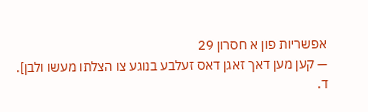אפשריות פון א חסרון 29
— קען מען דאך זאגן דאס זעלבע בנוגע צו הצלתו מעשו ולבן].
ד.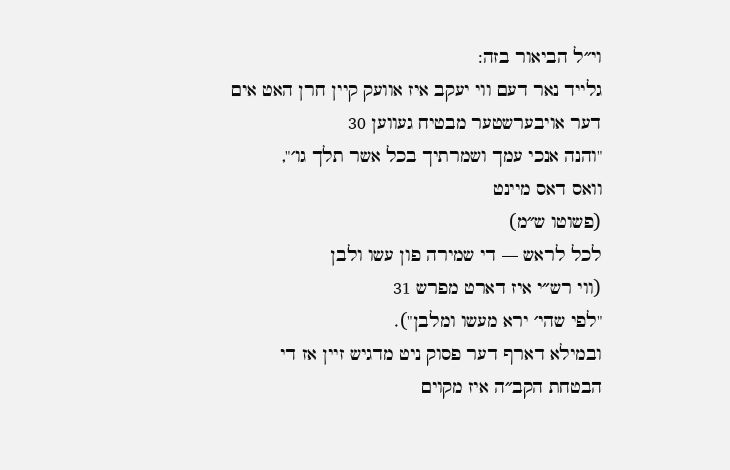וי״ל הביאור בזה:
גלייד נאר דעם ווי יעקב איז אוועק קיין חרן האט אים דער אויבערשטער מבטיח געווען 30
"והנה אנכי עמך ושמרתיך בכל אשר תלך גו׳",
וואס דאס מיינט
(פשוטו ש״מ)
לכל לראש — די שמירה פון עשו ולבן
(ווי רש״י איז דארט מפרש 31
"לפי שהי׳ ירא מעשו ומלבן").
ובמילא דארף דער פסוק ניט מדגיש זיין אז די הבטחת הקב״ה איז מקוים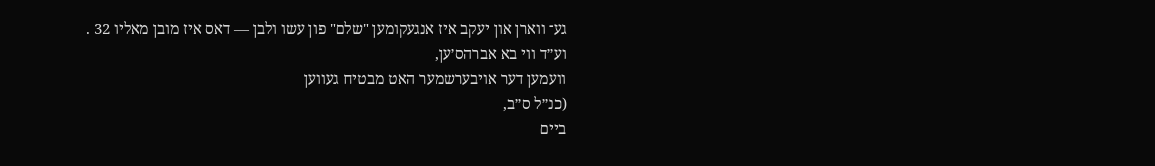גע־ ווארן און יעקב איז אנגעקומען "שלם" פון עשו ולבן — דאס איז מובן מאליו 32 .
וע״ד ווי בא אברהס׳ען,
וועמען דער אויבערשמער האט מבטיח געווען
(כנ״ל ס״ב,
ביים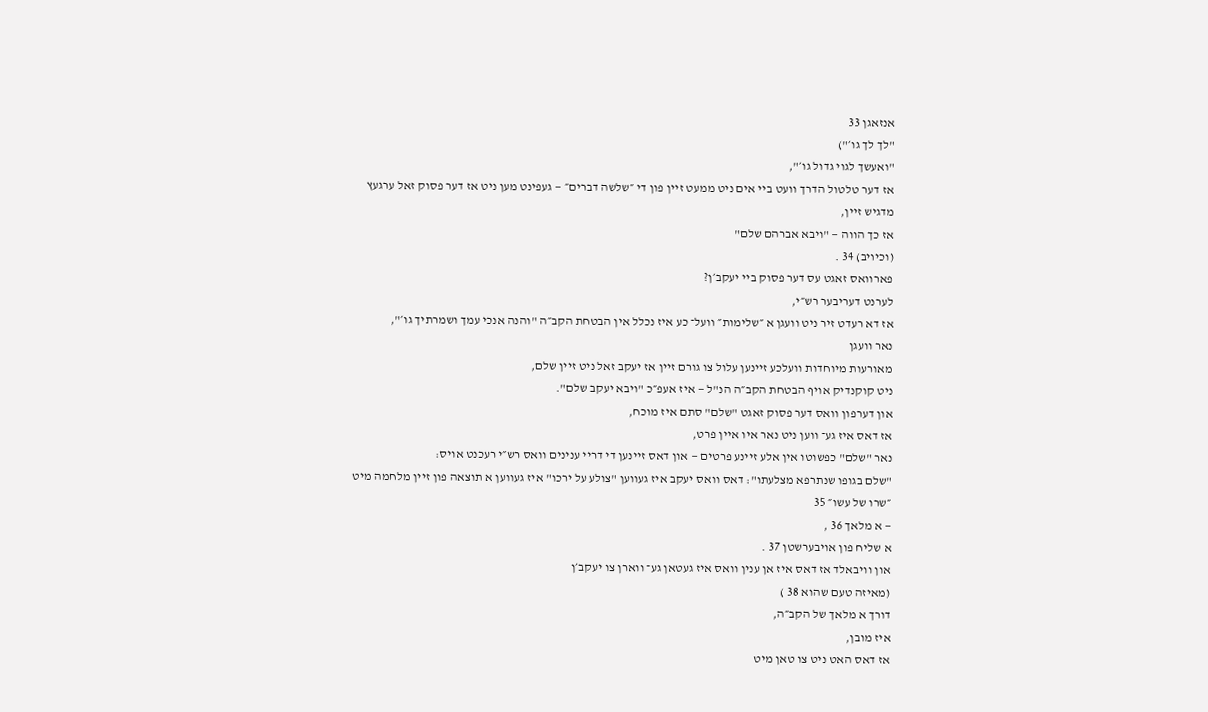אנזאגן 33
"לך לך גו׳")
"ואעשך לגוי גדול גו׳",
אז דער טלטול הדרך וועט בײ אים ניט ממעט זיין פון די ״שלשה דברים״ — געפינט מען ניט אז דער פסוק זאל ערגעץ מדגיש זיין,
אז כך הווה — "ויבא אברהם שלם"
(וכיױב) 34 .
פארוואס זאגט עס דער פסוק ביי יעקב׳ן?
לערנט דעריבער רש״י,
אז דא רעדט זיר ניט וועגן א ״שלימות״ װעל־ כע איז נכלל אין הבטחת הקב״ה "והנה אנכי עמך ושמרתיך גו׳",
נאר וועגן
מאורעות מיוחדות וועלכע זיינען עלול צו גורם זיין אז יעקב זאל ניט זיין שלם,
ניט קוקנדיק אויף הבטחת הקב״ה הנ"ל — איז אעפ״כ "ויבא יעקב שלם".
און דערפון וואס דער פסוק זאגט "שלם" סתם איז מוכח,
אז דאס איז גע־ ווען ניט נאר איו איין פרט,
נאר "שלם" כפשוטו אין אלע זיינע פרטים — און דאס זיינען די דריי ענינים וואס רש״י רעכנט אויס:
"שלם בגופו שנתרפא מצלעתו": דאס וואס יעקב איז געווען "צולע על ירכו" איז געווען א תוצאה פון זיין מלחמה מיט ״שרו של עשו״ 35
— א מלאך 36 ,
א שליח פון אויבערשטן 37 .
און וויבאלד אז דאס איז אן ענין וואס איז געטאן גע־ ווארן צו יעקב׳ן
(מאיזה טעם שהוא 38 )
דורך א מלאך של הקב״ה,
איז מובן,
אז דאס האט ניט צו טאן מיט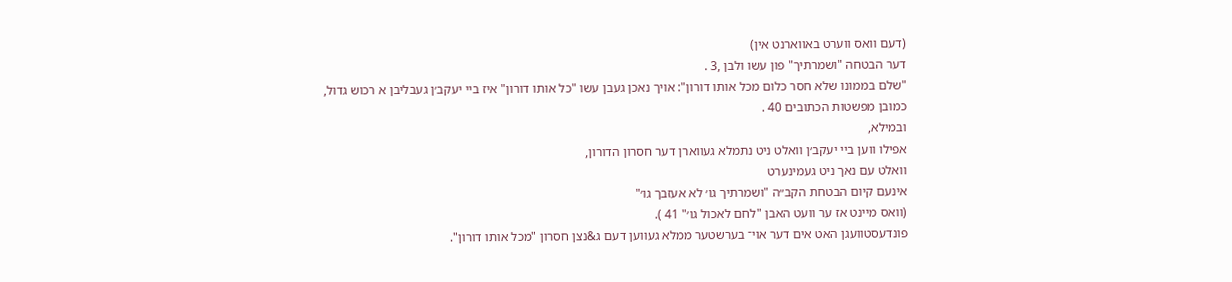(דעם וואס ווערט באווארנט אין)
דער הבטחה "ושמרתיך" פון עשו ולבן ,3 .
"שלם בממונו שלא חסר כלום מכל אותו דורון": אויך נאכן געבן עשו "כל אותו דורון" איז ביי יעקב׳ן געבליבן א רכוש גדול,
כמובן מפשטות הכתובים 40 .
ובמילא,
אפילו ווען ביי יעקב׳ן וואלט ניט נתמלא געווארן דער חסרון הדורון,
וואלט עם נאך ניט געמינערט
אינעם קיום הבטחת הקב״ה "ושמרתיך גו׳ לא אעזבך גו׳"
(וואס מיינט אז ער וועט האבן "לחם לאכול גו׳" 41 ).
פונדעסטוועגן האט אים דער אוי־ בערשטער ממלא געווען דעם ג&נצן חסרון "מכל אותו דורון".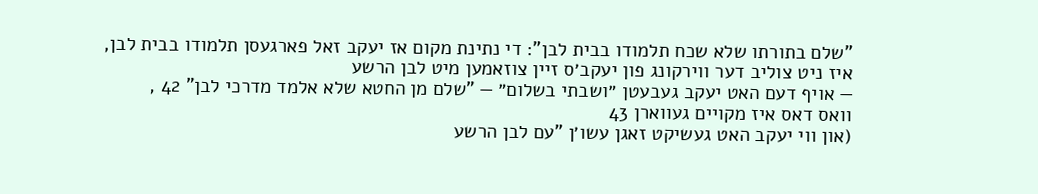"שלם בתורתו שלא שכח תלמודו בבית לבן": די נתינת מקום אז יעקב זאל פארגעסן תלמודו בבית לבן,
איז ניט צוליב דער ווירקונג פון יעקב׳ס זיין צוזאמען מיט לבן הרשע
— אויף דעם האט יעקב געבעטן ״ושבתי בשלום״ — "שלם מן החטא שלא אלמד מדרכי לבן" 42 ,
וואס דאס איז מקויים געווארן 43
(און ווי יעקב האט געשיקט זאגן עשו׳ן "עם לבן הרשע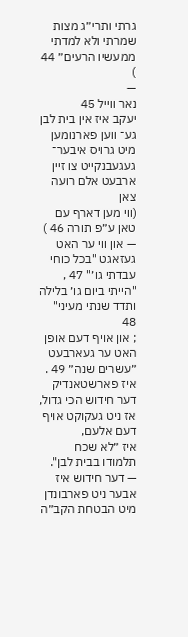גרתי ותרי״ג מצות שמרתי ולא למדתי ממעשיו הרעים״ 44 )
—
נאר ווייל 45
יעקב איז אין בית לבן גע־ ווען פארנומען מיט גרויס איבער־ געגעבנקייט צו זיין ארבעט אלם רועה צאן
(ווי מען דארף עם טאן ע״פ תורה 46 )
— און ווי ער האט געזאגט "בכל כוחי עבדתי גו׳" 47 ,
"הייתי ביום גו׳ בלילה ותדד שנתי מעיני" 48
; און אויף דעם אופן
האט ער געארבעט ״עשרים שנה״ 49 .
איז פארשטאנדיק דער חידוש הכי גדול,
אז ניט געקוקט אויף דעם אלעם,
איז ״לא שכח תלמודו בבית לבן".
— דער חידוש איז אבער ניט פארבונדן מיט הבטחת הקב״ה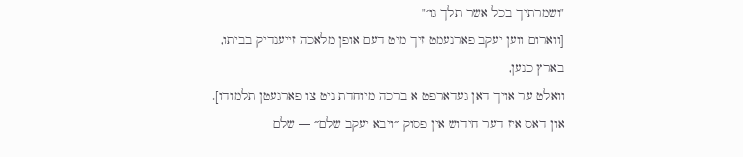"ושמרתיך בכל אשר תלך גו׳"
[ווארום ווען יעקב פארנעמט זיך מיט דעם אופן מלאכה זייענדיק בביתו,
בארץ כנען,
וואלט ער אויך דאן געדארפט א ברכה מיוחדת ניט צו פארגעטן תלמודו].
און דאס איז דער חידוש אין פסוק ״ויבא יעקב שלם״ — שלם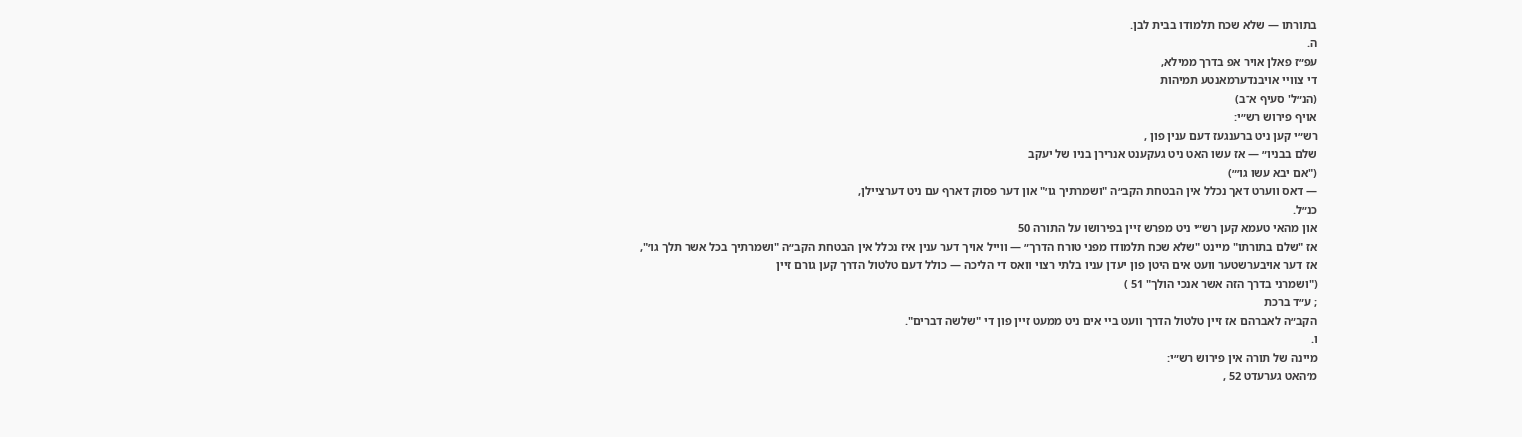בתורתו — שלא שכח תלמודו בבית לבן.
ה.
עפ״ז פאלן אויר אפ בדרך ממילא,
די צװײ אױבנדערמאנטע תמיהות
(הנ״ל' סעיף א־ב)
אויף פירוש רש״י:
רש״י קען ניט ברענגעז דעם ענין פון ,
שלם בבניו״ — אז עשו האט ניט געקענט אנרירן בניו של יעקב
("אם יבא עשו גו׳״)
— דאס ווערט דאך נכלל אין הבטחת הקב״ה "ושמרתיך גו׳" און דער פסוק דארף עם ניט דערציילן,
כנ״ל.
און מהאי טעמא קען רש״י ניט מפרש זיין בפירושו על התורה 50
אז "שלם בתורתו" מיינט "שלא שכח תלמודו מפני טורח הדרך״ — ווייל אויך דער ענין איז נכלל אין הבטחת הקב״ה "ושמרתיך בכל אשר תלך גו׳",
אז דער אויבערשטער וועט אים היטן פון יעדן עניו בלתי רצוי וואס די הליכה — כולל דעם טלטול הדרך קען גורם זיין
("ושמרני בדרך הזה אשר אנכי הולך" 51 )
; ע״ד ברכת
הקב״ה לאברהם אז זיין טלטול הדרך וועט בײ אים ניט ממעט זיין פון די "שלשה דברים".
ו.
מיינה של תורה אין פירוש רש״י:
מ׳האט גערעדט 52 ,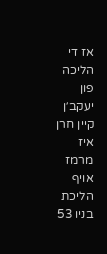אז די הליכה פון יעקב׳ן קיין חרן איז מרמז אויף הליכת בניו 53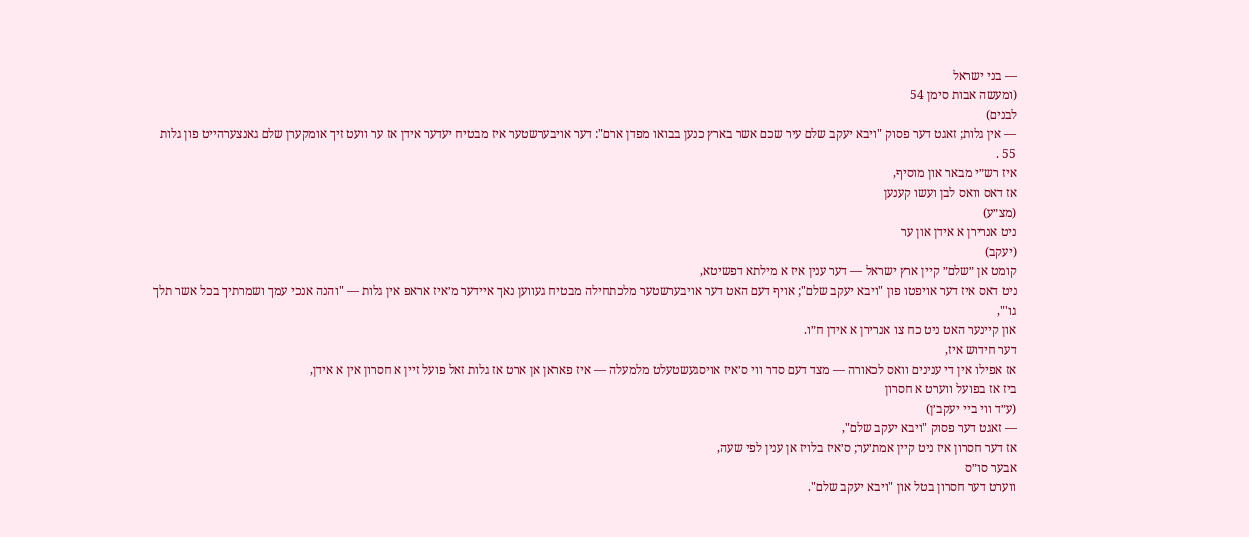— בני ישראל
(ומעשה אבות סימן 54
לבנים)
— אין גלות; זאגט דער פסוק "ויבא יעקב שלם עיר שכם אשר בארץ כנען בבואו מפדן ארם": דער אויבערשטער איז מבטיח יעדער אידן אז ער וועט זיך אומקערן שלם גאנצערהייט פון גלות 55 .
איז רש״י מבאר און מוסיף,
אז דאס וואס לבן ועשו קענען
(מצ״ע)
ניט אנרירן א אידן און ער
(יעקב)
קומט אן ״שלם״ קיין ארץ ישראל — דער ענין איז א מילתא דפשיטא,
ניט דאס איז דער אויפטו פון "ויבא יעקב שלם"; אויף דעם האט דער אויבערשטער מלכתחילה מבטיח געווען נאך איידער מ׳איז אראפ אין גלות — "והנה אנכי עמך ושמרתיך בכל אשר תלך גו'",
און קיינער האט ניט כח צו אנרירן א אידן ח״ו.
דער חידוש איז,
אז אפילו אין די ענינים וואס לכאורה — מצד דעם סדר ווי ס׳איז אויסגעשטעלט מלמעלה — איז פאראן אן ארט אז גלות זאל פועל זיין א חסרון אין א אידן,
ביז אז בפועל ווערט א חסרון
(ע״ד ווי ביי יעקב׳ן)
— זאגט דער פסוק "ויבא יעקב שלם",
אז דער חסרון איז ניט קיין אמת׳ער; ס׳איז בלויז אן ענין לפי שעה,
אבער סו״ס
ווערט דער חסרון בטל און "ויבא יעקב שלם".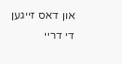און דאס זייגען די דריי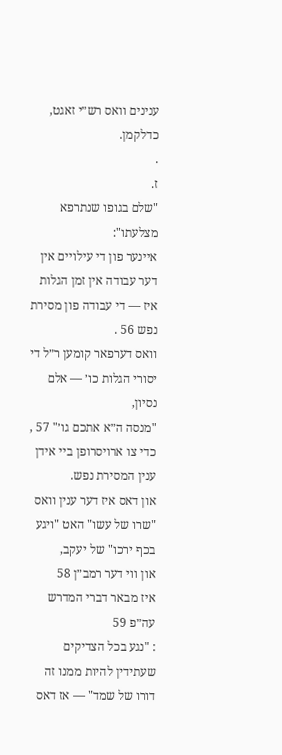ענינים וואס רש״י זאגט,
כדלקמן.
.
ז.
"שלם בגופו שנתרפא מצלעתו":
איינער פון די עילויים אין דער עבודה אין זמן הגלות איז — די עבודה פון מסירת נפש 56 .
וואס דערפאר קומען ר״ל די יסורי הגלות כו׳ — אלם נסיון,
"מנסה ה״א אתכם גו׳" 57 ,
כדי צו ארויסרופן בײ אידן ענין המסירת נפש.
און דאס איז דער ענין וואס "שרו של עשו" האט "ויגע בכף ירכו" של יעקב,
און ווי דער רמב״ן 58
איז מבאר דברי המדרש עה״פ 59
: "נגע בכל הצדיקים שעתידין להיות ממנו זה דורו של שמד" — אז דאס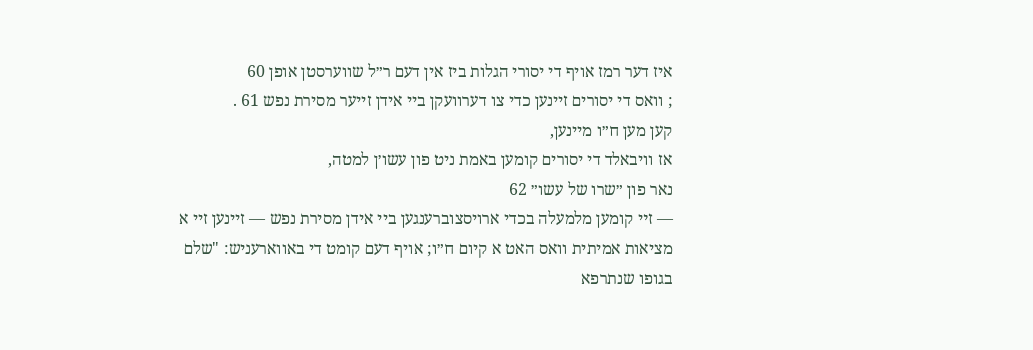איז דער רמז אויף די יסורי הגלות ביז אין דעם ר״ל שווערסטן אופן 60
; וואס די יסורים זיינען כדי צו דערוועקן ביי אידן זייער מסירת נפש 61 .
קען מען ח״ו מיינען,
אז וויבאלד די יסורים קומען באמת ניט פון עשו׳ן למטה,
נאר פון ״שרו של עשו״ 62
— זײ קומען מלמעלה בכדי ארויסצוברענגען ביי אידן מסירת נפש — זיינען זיי א מציאות אמיתית וואס האט א קיום ח״ו; אויף דעם קומט די באווארעניש: "שלם
בגופו שנתרפא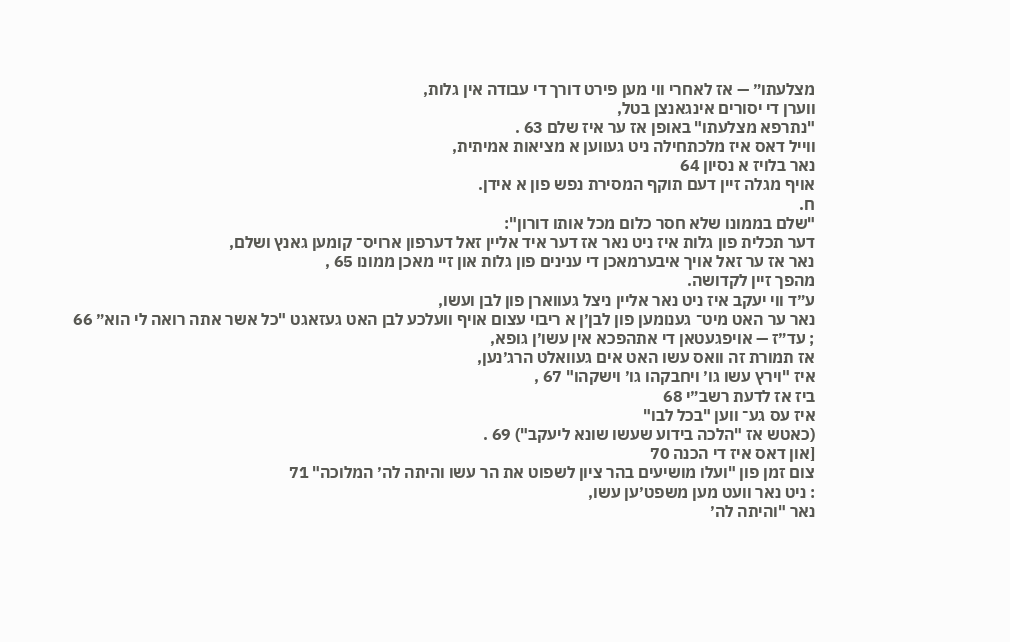מצלעתו״ — אז לאחרי ווי מען פירט דורך די עבודה אין גלות,
ווערן די יסורים אינגאנצן בטל,
"נתרפא מצלעתו" באופן אז ער איז שלם 63 .
ווייל דאס איז מלכתחילה ניט געווען א מציאות אמיתית,
נאר בלויז א נסיון 64
אויף מגלה זיין דעם תוקף המסירת נפש פון א אידן.
ח.
"שלם בממונו שלא חסר כלום מכל אותו דורון":
דער תכלית פון גלות איז ניט נאר אז דער איד אליין זאל דערפון ארויס־ קומען גאנץ ושלם,
נאר אז ער זאל אויך איבערמאכן די ענינים פון גלות און זיי מאכן ממונו 65 ,
מהפך זיין לקדושה.
ע״ד ווי יעקב איז ניט נאר אליין ניצל געווארן פון לבן ועשו,
נאר ער האט מיט־ גענומען פון לבן׳ן א ריבוי עצום אויף וועלכע לבן האט געזאגט "כל אשר אתה רואה לי הוא״ 66
; עד״ז — אויפגעטאן די אתהפכא אין עשו׳ן גופא,
אז תמורת זה וואס עשו האט אים געוואלט הרג׳נען,
איז "וירץ עשו גו׳ ויחבקהו גו׳ וישקהו" 67 ,
ביז אז לדעת רשב״י 68
איז עס גע־ ווען "בכל לבו"
(כאטש אז "הלכה בידוע שעשו שונא ליעקב") 69 .
[און דאס איז די הכנה 70
צום זמן פון "ועלו מושיעים בהר ציון לשפוט את הר עשו והיתה לה׳ המלוכה" 71
: ניט נאר וועט מען משפט׳ען עשו,
נאר "והיתה לה׳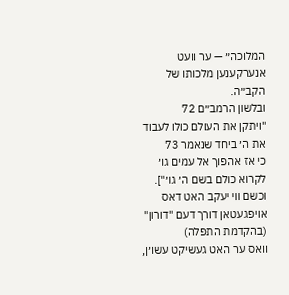המלוכה״ — ער וועט אנערקענען מלכותו של הקב״ה.
ובלשון הרמב״ם 72
"ויתקן את העולם כולו לעבוד את ה׳ ביחד שנאמר 73
כי אז אהפוך אל עמים גו׳ לקרוא כולם בשם ה׳ גו׳"].
וכשם ווי יעקב האט דאס אויפגעטאן דורך דעם "דורון"
(בהקדמת התפלה)
וואס ער האט געשיקט עשו׳ן,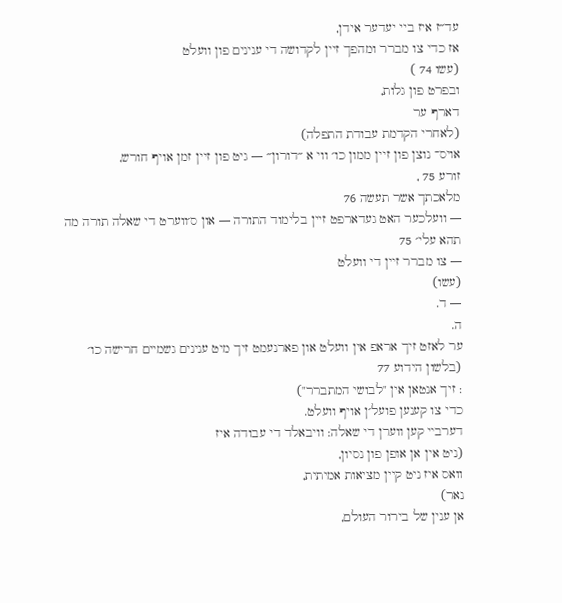עד״ז איז ביי יעדער אידן,
אז כדי צו מברר ומהפך זיין לקדושה די ענינים פון וועלט
(עשו 74 )
ובפרט פון גלות,
דארף ער
(לאחרי הקדמת עבודת התפלה)
אויס־ נוצן פון זיין ממון כו׳ ווי א ״דורון״ — גיט פון זיין זמן אויף חורש,
זורע 75 ,
מלאכתך אשר תעשה 76
— וועלכער האט געדארפט זיין בלימוד התורה — און ס׳װערט די שאלה תורה מה תהא עלי׳ 75
— צו מברר זײן די וועלט
(עשו)
— ד.
ה.
ער לאזט זיך אראפ אין וועלט און פארנעמט זיך מיט ענינים גשמיים חרישה כו׳
(בלשון הידוע 77
: זיך אנטאן אין "לבושי המתברר")
כדי צו קענען פועל׳ן אויף וועלט.
דערבײ קען װערן די שאלה: וויבאלד די עבודה איז
(ניט אין אן אופן פון נסיון,
וואס איז ניט קיין מציאות אמיתית,
נאר)
אן ענין של בירור העולם,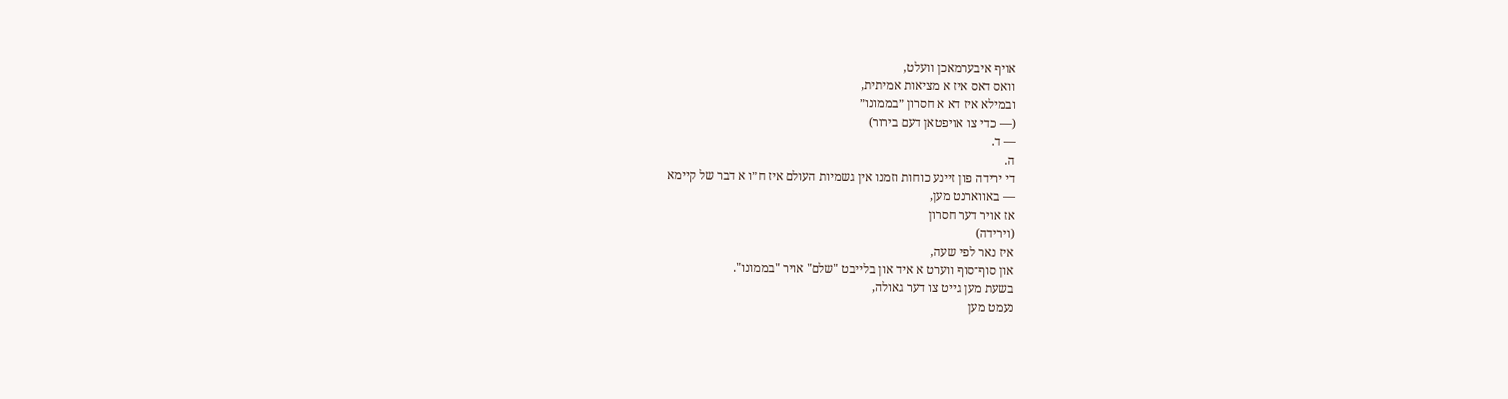אויף איבערמאכן וועלט,
וואס דאס איז א מציאות אמיתית,
ובמילא איז דא א חסרון ״בממונו״
(— כדי צו אויפטאן דעם בירור)
— ד.
ה.
די ירידה פון זײנע כוחות וזמנו אין גשמיות העולם איז ח״ו א דבר של קײמא
— באווארנט מען,
אז אויר דער חסרון
(וירידה)
איז נאר לפי שעה,
און סוף־סוף ווערט א איד און בלייבט "שלם" אויר "בממונו".
בשעת מען גייט צו דער גאולה,
נעמט מען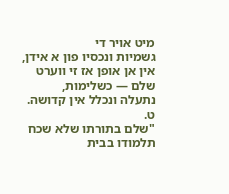מיט אויר די
גשמיות ונכסיו פון א אידן,
אין אן אופן אז זי ווערט שלם — כשלימות,
נתעלה ונכלל אין קדושה.
ט.
"שלם בתורתו שלא שכח תלמודו בבית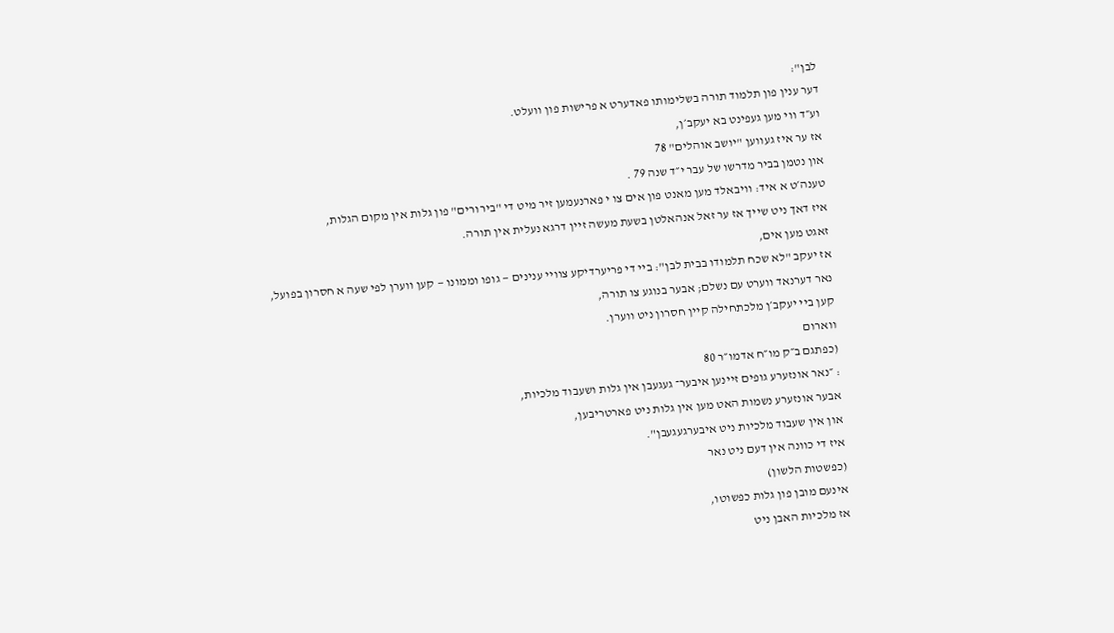לבן":
דער ענין פון תלמוד תורה בשלימותו פאדערט א פרישות פון וועלט.
וע״ד ווי מען געפינט בא יעקב׳ן,
אז ער איז געווען "יושב אוהלים" 78
און נטמן בביר מדרשו של עבר י״ד שנה 79 .
טענה׳ט א איד: וויבאלד מען מאנט פון אים צו י פארנעמען זיר מיט די "בירורים" פון גלות אין מקום הגלות,
איז דאך ניט שייך אז ער זאל אנהאלטן בשעת מעשה זײן דרגא נעלית אין תורה.
זאגט מען אים,
אז יעקב "לא שכח תלמודו בבית לבן": ביי די פריערדיקע צװײ ענינים — גופו וממונו — קען ווערן לפי שעה א חסרון בפועל,
נאר דערנאד ווערט עם נשלם; אבער בנוגע צו תורה,
קען ביי יעקב׳ן מלכתחילה קיין חסרון ניט ווערן.
ווארום
(כפתגם ב״ק מו״ח אדמו״ר 80
: ״נאר אונזערע גופים זײנען איבער־ געגעבן אין גלות ושעבוד מלכיות,
אבער אונזערע נשמות האט מען אין גלות ניט פארטריבען,
און אין שעבוד מלכיות ניט איבערגעגעבן".
איז די כוונה אין דעם ניט נאר
(כפשטות הלשון)
אינעם מובן פון גלות כפשוטו,
אז מלכיות האבן ניט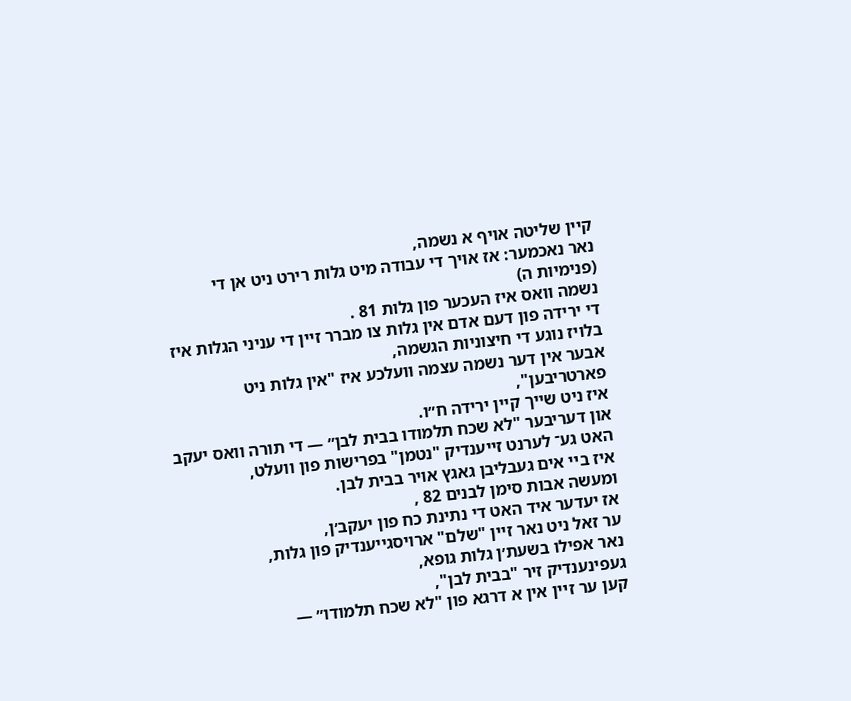קיין שליטה אויף א נשמה,
נאר נאכמער: אז אויך די עבודה מיט גלות רירט ניט אן די
(פנימיות ה)
נשמה וואס איז העכער פון גלות 81 .
די ירידה פון דעם אדם אין גלות צו מברר זיין די עניני הגלות איז בלויז נוגע די חיצוניות הגשמה,
אבער אין דער נשמה עצמה וועלכע איז "אין גלות ניט פארטריבען",
איז ניט שייך קיין ירידה ח״ו.
און דעריבער "לא שכח תלמודו בבית לבן״ — די תורה וואס יעקב האט גע־ לערנט זייענדיק "נטמן" בפרישות פון וועלט,
איז בײ אים געבליבן גאגץ אויר בבית לבן.
ומעשה אבות סימן לבנים 82 ,
אז יעדער איד האט די נתינת כח פון יעקב׳ן,
ער זאל ניט נאר זיין "שלם" ארויסגייענדיק פון גלות,
נאר אפילו בשעת׳ן גלות גופא,
געפינענדיק זיר "בבית לבן",
קען ער זײן אין א דרגא פון "לא שכח תלמודו״ —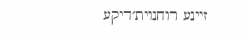זײנע רוחנױת׳דיקע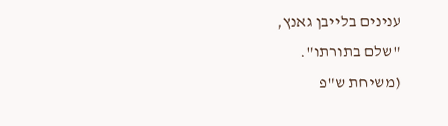ענינים בלייבן גאנץ,
"שלם בתורתו".
(משיחת ש"פ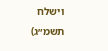וישלח תשמ״ג)